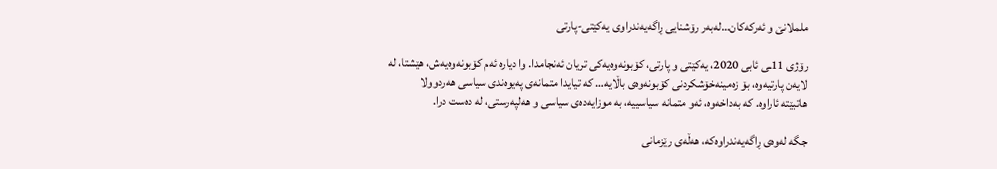ململانێ ‌و ئه‌ركه‌كان…له‌به‌ر رۆشنایی ڕاگه‌یه‌ندراوی یه‌كێتی-پارتی

رۆژی 11ـی ئابی 2020، یه‌كێتی ‌و پارتی، كۆبونه‌وه‌یه‌كی تریان ئه‌نجامدا. وا دیاره‌ ئه‌م كۆبونه‌وه‌یه‌ش، هێشتا، له‌ لایه‌ن پارتیه‌وه‌، بۆ زه‌مینه‌خۆشكردنی كۆبونه‌وه‌ی باڵایه‌… كه‌ تیایدا متمانه‌ی په‌یوه‌ندی سیاسی هه‌ردوولا هاتبێته ‌ئاراوه‌. كه‌ به‌داخه‌وه‌، ئه‌و متمانه‌ سیاسییه‌، به‌ موزایه‌ده‌ی سیاسی‌ و هه‌لپه‌رستی، له ‌ده‌ست درا.

جگه ‌له‌وه‌ی ڕاگه‌یه‌ندراوه‌كه‌، هه‌ڵه‌ی رێزمانی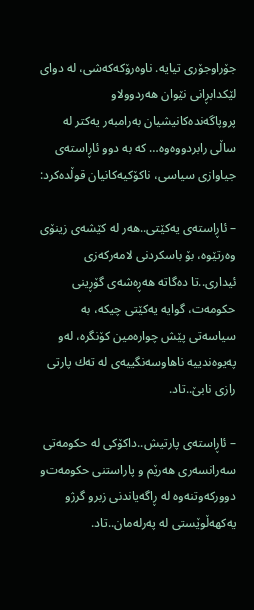جۆراوجۆری تیایه‌. ناوه‌رۆكه‌كه‌شی، له ‌دوای لێكدابڕانی نێوان هه‌ردوولاو پروپاگه‌نده‌كانیشیان به‌رامبه‌ر یه‌كتر له‌ ساڵی رابردووه‌وه‌… كه‌ به‌ دوو ئاڕاسته‌ی جیاوازی سیاسی، ناكۆكیه‌كانیان قوڵده‌كرد:

– ئاڕاسته‌ی یه‌كێتی..هه‌ر له‌ كێشه‌ی زینۆی وه‌رتێوه‌، بۆ باسكردنی لامه‌ركه‌زی ئیداری..تا ده‌گاته‌ هه‌ڕه‌شه‌ی گۆڕینی حكومه‌ت، گوایه‌ یه‌كێتی چیكه‌، به‌ سیاسه‌تی پێش چواره‌مین كۆنگره‌، له‌و په‌یوه‌ندییه‌ ناهاوسه‌نگییه‌ی له ‌ته‌ك پارتی رازی نابێ‌..تاد.

– ئاڕاسته‌ی پارتیش..داكۆكی له‌ حكومه‌تی سه‌رانسه‌ری هه‌رێم ‌و پاراستنی حكومه‌ت‌و دووركه‌وتنه‌وه‌ له‌ ڕاگه‌یاندنی زبرو گرژو یه‌كهه‌ڵوێستی له‌ په‌رله‌مان..تاد.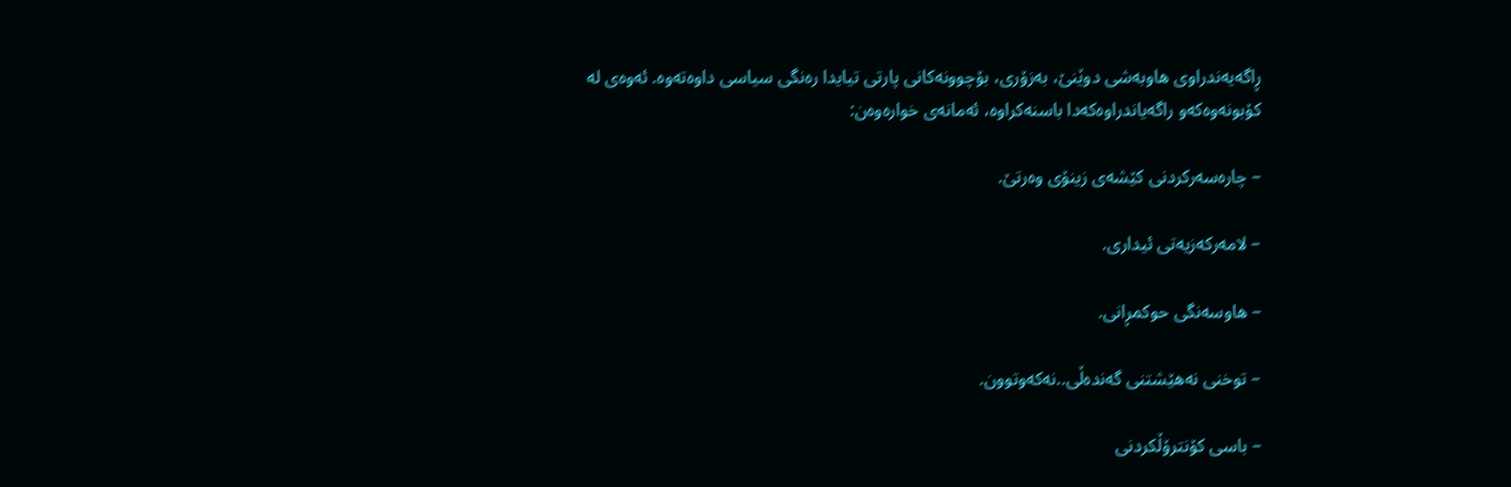ڕاگه‌یه‌ندراوی هاوبه‌شی دوێنێ‌، به‌زۆری، بۆچوونە‌كانی پارتی تیایدا ره‌نگی سیاسی داوه‌ته‌وه‌. ئه‌وه‌ی له‌ كۆبونه‌وه‌كه‌و راگه‌یاندراوه‌كه‌دا باسنه‌كراوه‌، ئه‌مانه‌ی خواره‌وه‌ن:

– چاره‌سه‌ركردنی كێشه‌ی زینۆی وه‌رتێ‌.

– لامه‌ركه‌زیه‌تی ئیداری.

– هاوسه‌نگی حوكمڕانی.

– توخنی نه‌هێشتنی گه‌نده‌ڵی..نه‌كه‌وتوون.

– باسی كۆنترۆڵكردنی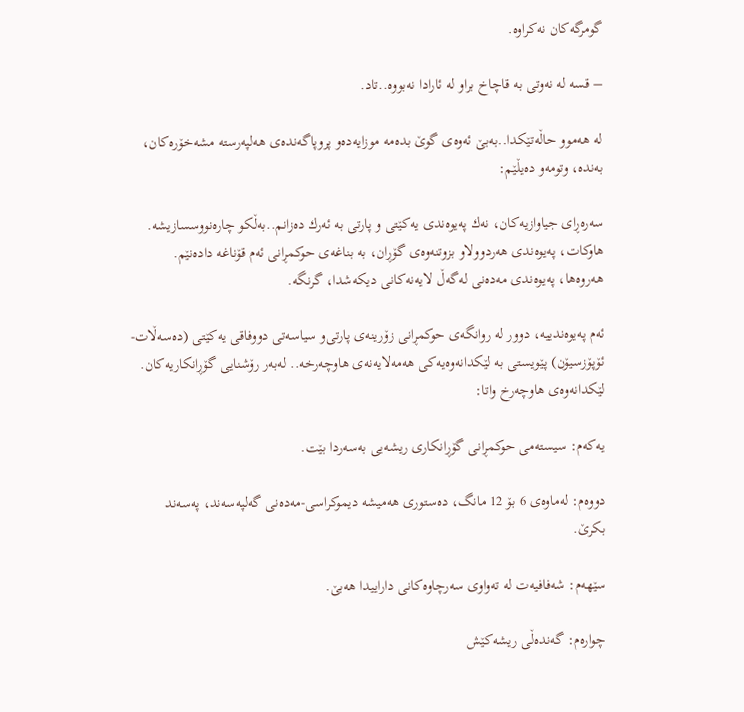گومرگه‌كان نه‌كراوه‌.

– قسه‌ له‌ نه‌وتی به‌ قاچاخ براو له ‌ئارادا نه‌بووه‌..تاد.

له‌ هه‌موو حاڵه‌تێكدا..به‌بێ‌ ئه‌وه‌ی گوێ‌ بده‌مه‌ موزایه‌ده‌و پروپاگه‌نده‌ی هه‌لپه‌رسته‌ مشه‌خۆره‌كان، به‌نده‌، وتومه‌و ده‌یڵێم:

سه‌ره‌ڕای جیاوازیه‌كان، نه‌ك په‌یوه‌ندی یه‌كێتی ‌و پارتی به‌ ئه‌رك ده‌زانم..به‌ڵكو چاره‌نووسسازیشه‌. هاوكات، په‌یوه‌ندی هه‌ردوولاو بزوتنه‌وه‌ی گۆڕان، به‌ بناغه‌ی حوكمڕانی ئه‌م قۆناغه‌ داده‌نێم. هه‌روه‌ها، په‌یوه‌ندی مه‌ده‌نی له‌گه‌ڵ لایه‌نه‌كانی دیكه‌شدا، گرنگه‌.

ئه‌م په‌یوه‌ندییه‌، دوور له‌ روانگه‌ی حوكمڕانی زۆرینه‌ی پارتی‌و سیاسه‌تی دووفاقی یه‌كێتی (ده‌سه‌ڵات-ئۆپۆزسیۆن) پێویستی به‌ لێكدانه‌وه‌یه‌كی هه‌مه‌لایه‌نه‌ی هاوچه‌رخه‌.. له‌به‌ر رۆشنایی گۆڕانكاریه‌كان.  لێكدانه‌وه‌ی هاوچه‌رخ واتا:

یه‌كه‌م: سیسته‌می حوكمڕانی گۆڕانكاری ریشه‌یی به‌سه‌ردا بێت.

دووه‌م: له‌ماوه‌ی 6 بۆ 12 مانگ، ده‌ستوری هه‌میشه‌ دیموكراسی-مه‌ده‌نی گه‌لپه‌سه‌ند، په‌سه‌ند بكرێ‌.

سێهه‌م: شه‌فافیه‌ت له‌ ته‌واوی سه‌رچاوه‌كانی داراییدا هه‌بێ‌.

چواره‌م: گه‌نده‌ڵی ریشه‌كێش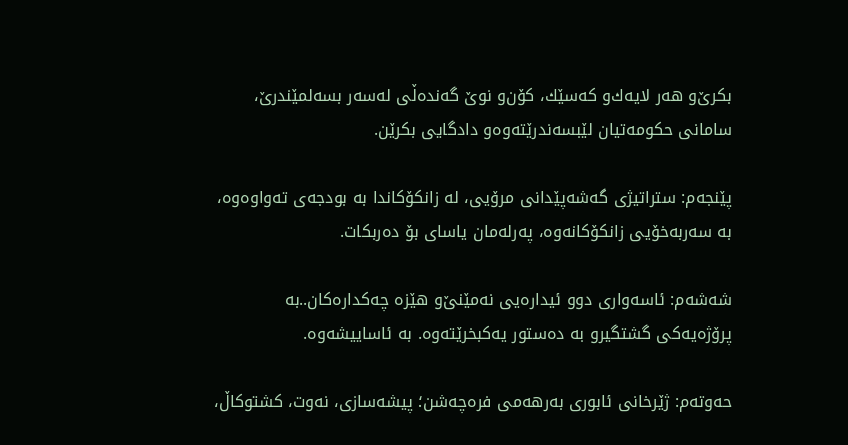بكرێ‌‌و هه‌ر لایه‌ك‌و كه‌سێك، كۆن‌و نوێ‌ گه‌نده‌ڵی له‌سه‌ر بسه‌لمێندرێ‌، سامانی حكومه‌تیان لێبسه‌ندرێته‌وه‌و دادگایی بكرێن.

پێنجه‌م: ستراتیژی گه‌شه‌پێدانی مرۆیی، له‌ زانكۆكاندا به‌ بودجه‌ی ته‌واوه‌وه‌، به‌ سه‌ربه‌خۆیی زانكۆكانه‌وه‌، په‌رله‌مان یاسای بۆ ده‌ربكات.

شه‌شه‌م: ئاسه‌واری دوو ئیداره‌یی نه‌مێنێ‌‌و هێزه‌ چه‌كداره‌كان..به‌ پرۆژه‌یه‌كی گشتگیرو به‌ ده‌ستور یه‌كبخرێته‌وه‌. به‌ ئاساییشه‌وه‌.

حه‌وته‌م: ژێرخانی ئابوری به‌رهه‌می فره‌چه‌شن؛ پیشه‌سازی، نه‌وت، كشتوكاڵ،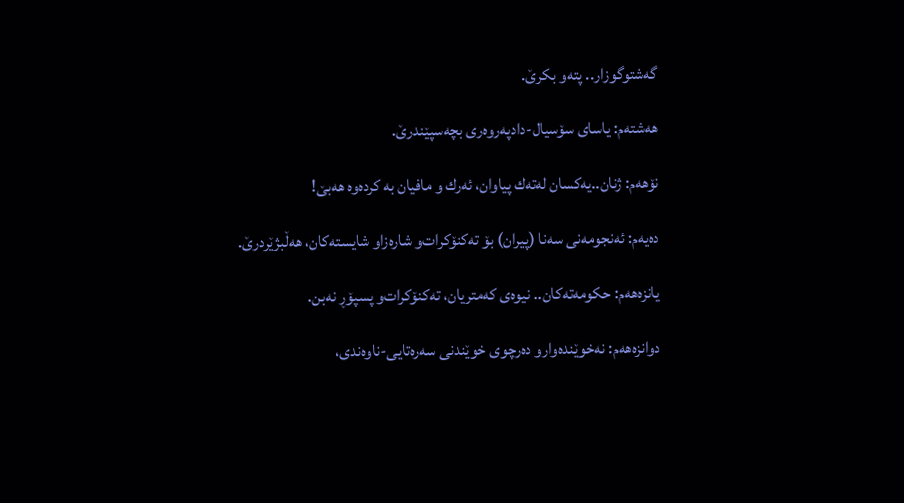گه‌شتوگوزار.. پته‌و بكرێ‌.

هه‌شته‌م: یاسای سۆسیال-دادپه‌روه‌ری بچه‌سپێندرێ‌.

نۆهه‌م: ژنان..یه‌كسان له‌ته‌ك پیاوان، ئه‌رك‌ و مافیان به‌ كرده‌وه‌ هه‌بێ‌!

ده‌یە‌م: ئه‌نجومه‌نی سه‌نا (پیران) بۆ ته‌كنۆكرات‌و شاره‌زاو شایسته‌كان، هه‌ڵبژێردرێ‌.

یانزه‌هه‌م: حكومه‌ته‌كان.. نیوه‌ی كه‌متریان، ته‌كنۆكرات‌و پسپۆڕ نه‌بن.

دوانزه‌هه‌م: نه‌خوێنده‌وارو ده‌رچوی خوێندنی سه‌ره‌تایی-ناوه‌ندی،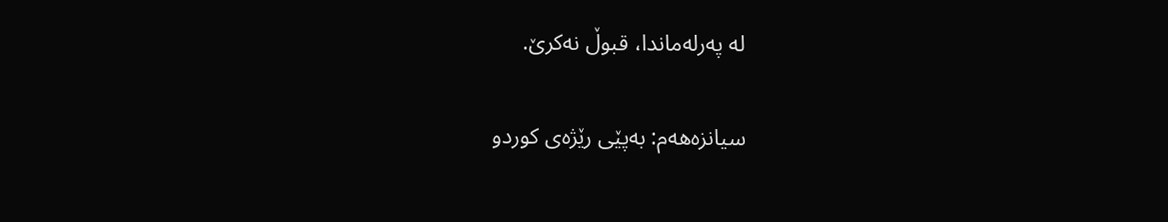له‌ په‌رله‌ماندا، قبوڵ نه‌كرێ‌.

سیانزه‌هه‌م: به‌پێی رێژه‌ی كوردو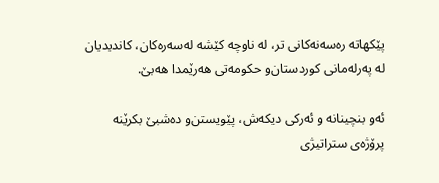پێكهاته‌ ره‌سه‌نه‌كانی تر، له‌ ناوچه‌ كێشه‌ له‌سه‌ره‌كان، كاندیدیان له‌ په‌رله‌مانی كوردستان‌و حكومه‌تی هه‌رێمدا هه‌بێ‌.

ئه‌و بنچینانه‌ و ئه‌ركی دیكه‌ش، پێویستن‌و ده‌شبێ‌ بكرێنه‌ پرۆژه‌ی ستراتیژی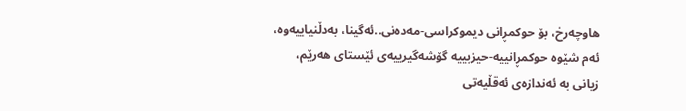هاوچه‌رخ، بۆ حوكمڕانی دیموكراسی-مه‌ده‌نی..ئه‌گینا، به‌دڵنیاییه‌وه‌، ئه‌م شێوه‌ حوكمڕانییه‌-حیزبییه‌ گۆشه‌گیرییه‌ی ئێستای هه‌رێم، زیانی به‌ ئه‌ندازه‌ی ئه‌قڵیه‌تی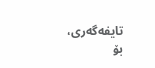تایفه‌گه‌ری، بۆ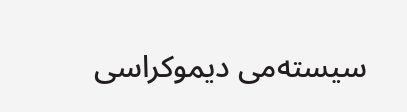سیسته‌می دیموكراسی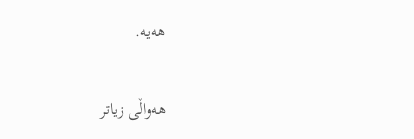هه‌یه‌.

ھەواڵی زیاتر